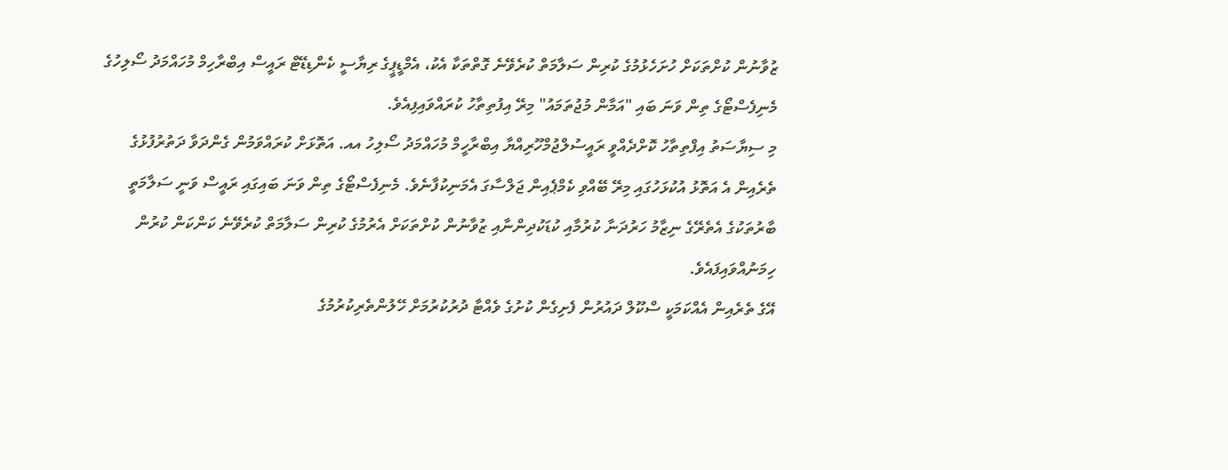ޒުވާނުން ކުށްތަކަށް ހުށަހެޅުމުގެ ކުރިން ސަލާމަތް ކުރެވޭނެ ގޮތްތަކާ އެކު، އެމްޑީޕީގެ ރިޔާސީ ކެންޑިޑޭޓް ރައީސް އިބްރާހިމް މުހައްމަދު ސޯލިހުގެ މެނިފެސްޓޯގެ ތިން ވަނަ ބައި "އަމާން މުޖުތަމައު" މިރޭ އިފުތިތާހު ކުރައްވައިފިއެވެ.
މި ސިޔާސަތު އިފްތިތާހު ކޮށްދެއްވީ ރައީސުލްޖުމްހޫރިއްޔާ އިބްރާހީމް މުހައްމަދު ސޯލިހު އއ. އަތޮޅަށް ކުރައްވަމުން ގެންދަވާ ދަތުރުފުޅުގެ ތެރެއިން އެ އަތޮޅު އުކުޅަހުގައި މިރޭ ބޭއްވި ކެމްޕެއިން ޖަލްސާގަ އެމަނިކުފާނެވެ. މެނިފެސްޓޯގެ ތިން ވަނަ ބައިގައި ރައީސް ވަނީ ސަލާމަތީ ބާރުތަކުގެ އެތެރޭގެ ނިޒާމު ހަރުދަނާ ކުރުމާއި ކުޑަކުދިންނާއި ޒުވާނުން ކުށްތަކަށް އެރުމުގެ ކުރިން ސަލާމަތް ކުރެވޭނެ ކަންކަން ކުރުން ހިމަނުއްވައިފައެވެ.
އޭގެ ތެރެއިން އެއްކަމަކީ ސްކޫލް ދައުރުން ފެށިގެން ކުށުގެ ވެއްޓާ ދުރުކުރުމަށް ހޭލުންތެރިކުރުމުގެ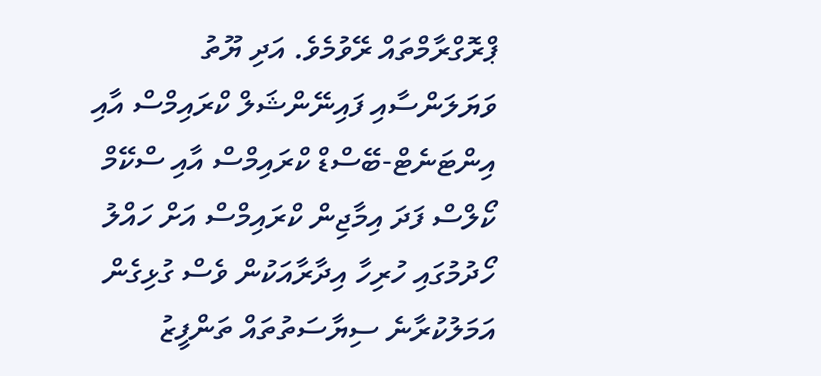ޕްރޮގްރާމްތައް ރޭވުމެވެ. އަދި ޔޫތު ވަޔަލަންސާއި ފައިނޭންޝަލް ކްރައިމްސް އާއި އިންޓަނެޓް-ބޭސްޑް ކްރައިމްސް އާއި ސްކޭމް ކޯލްސް ފަދަ އިމާޖިން ކްރައިމްސް އަށް ހައްލު ހޯދުމުގައި ހުރިހާ އިދާރާއަކުން ވެސް ގުޅިގެން އަމަލުކުރާނެ ސިޔާސަތުތައް ތަންފީޒު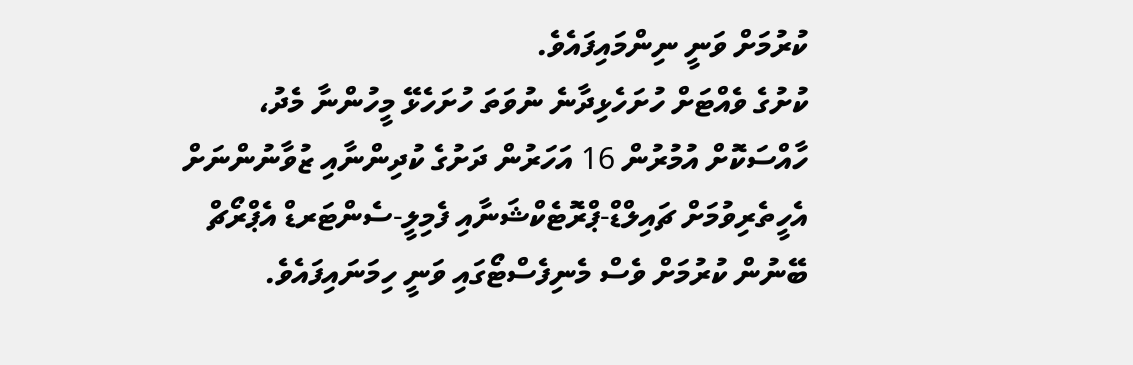ކުރުމަށް ވަނީ ނިންމައިފައެވެ.
ކުށުގެ ވެއްޓަށް ހުށަހެޅިދާނެ ނުވަތަ ހުށަހެޅޭ މީހުންނާ މެދު، ހާއްސަކޮށް އުމުރުން 16 އަހަރުން ދަށުގެ ކުދިންނާއި ޒުވާނުންނަށް އެހީތެރިވުމަށް ޗައިލްޑް-ޕްރޮޓެކްޝަނާއި ފެމިލީ-ސެންޓަރޑް އެޕްރޯޗް ބޭނުން ކުރުމަށް ވެސް މެނިފެސްޓޯގައި ވަނީ ހިމަނައިފައެވެ.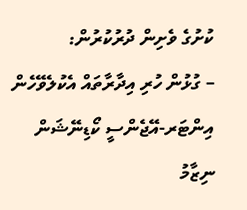ކުށުގެ ވެށިން ދުރުކުރުން:
– ގުޅުން ހުރި އިދާރާތައް އެކުލެވޭހެން އިންޓަރ-އޭޖެންސީ ކޯޑިނޭޝަން ނިޒާމު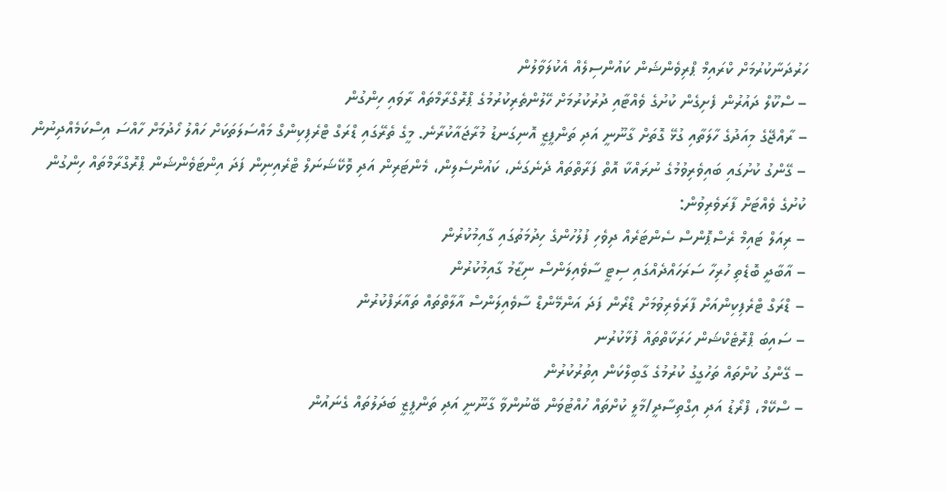ހަރުދަނާކުރުމަށް ކްރައިމް ޕްރިވެންޝަން ކައުންސިލެއް އެކުލަވާލުން
– ސްކޫލް ދައުރުން ފެށިގެން ކުށުގެ ވެއްޓާއި ދުރުކުރުމަށް ހޭލުންތެރިކުރުމުގެ ޕްރޮގްރާމްތައް ރާވައި ހިންގުން
– ރާއްޖޭގެ މިއަދުގެ ހާލަތާއި ގުޅޭ ގޮތަށް ގާނޫނީ އަދި ތަންފީޒީ އޮނިގަނޑު މުރާޖައާކުރާނެ. މީގެ ތެރޭގައި ޑްރަގް ޓްރެފިކިންގް މައްސަލަތަކަށް ހައްލު ހޯދުމަށް ހާއްސަ އިސްކަމެއްދިނުން
– ގޭންގު ކުށުގައި ބައިވެރިވުމުގެ ނުރައްކާ އޮތް ފަރާތްތައް ދެނެގަނެ، ކައުންސެލިން، މެންޓަރިން އަދި ވޮކޭޝަނަލް ޓްރެއިނިން ފަދަ އިންޓަވެންޝަން ޕްރޮގްރާމްތައް ހިންގުން
ކުށުގެ ވެއްޓަށް ފާރަވެރިވުން:
– ރިއަލް ޓައިމް ރެސްޕޮންސް ސެންޓަރެއް ދިވެހި ފުލުހުންގެ ހިދުމަތުގައި ގާއިމުކުރުން
– އާބާދީ ބޮޑެތި ހުރިހާ ސަރަހައްދެއްގައި ސިޓީ ސާވެއިލަންސް ނިޒާމު ގާއިމުކުރުން
– ޑްރަގް ޓްރެފިކިންއަށް ފާރަވެރިވުމަށް ޑްރޯން ފަދަ އަންމޭންޑް ސާވެއިލަންސް އާލާތްތައް ތައާރަފްކުރުން
– ސައިބަ ޕްރޮޓެކްޝަން ހަރަކާތްތައް ފުޅާކުރުނ
– ގޭންގު ކުށްތައް ތަހުގީގު ކުރުމުގެ ގާބިލްކަން އިތުރުކުރުން
– ސްކޭމް، ފްރޯޑު އަދި އިގްތިސާދީ/މާލީ ކުށްތައް ހުއްޓުވަން ބޭނުންވާ ގާނޫނީ އަދި ތަންފީޒީ ބަދަލުތައް ގެނައުން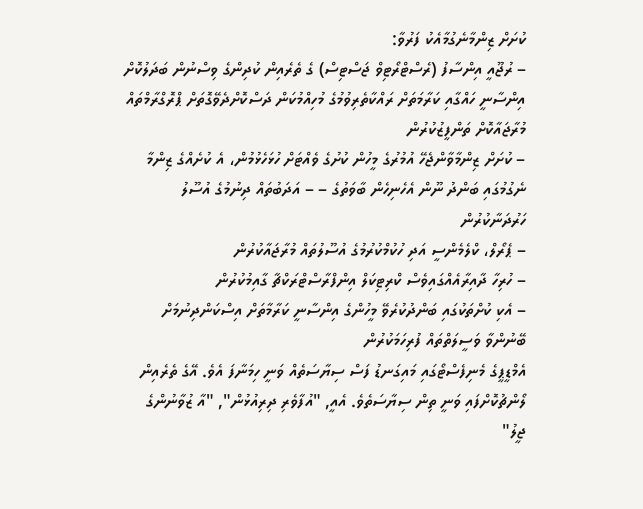ކުށަށް ޒިންމާނެގުމާއެކު ފަރުވާ:
– ރުޖޫއީ އިންސާފު (ރެސްޓްރޯޓިވް ޖަސްޓިސް) ގެ ތެރެއިން ކުދިންގެ ވިސްނުން ބަދަލުކޮށް އިންސާނީ ހައްގާއި ކަރާމަތަށް ރައްކާތެރިވުމުގެ މުހިއްމުކަން ދަސްކޮށްދެވޭގޮތަށް ޕްރޮގްރާމްތައް މުރާޖައާކޮށް ތަންފީޒުކުރުން
– ކުށަށް ޒިންމާވާންޖެހޭ އުމުރުގެ މީހުން ކުށުގެ ވެއްޓަށް ހުޅަހެޅުމުން، އެ ކުށެއްގެ ޒިންމާ ނެގުމުގައި ބަންދު ނޫން އެހެނިހެން ބާވަތުގެ – – އަދަބުތައް ދިނުމުގެ އުސޫލު ހަރުދަނާކުރުން
– ޕެރޯލް، ކްލެމެންސީ އަދި ހުކުމްކުރުމުގެ އުސޫލުތައް މުރާޖައާކުރުން
– ހުރިހާ ދާއިރާއެއްގައިވެސް ކްރިޓިކަލް އިންފްރާސްޓްރަކްޗާ ގާއިމުކުރުން
– އެކި ކުށްތަކުގައި ބަންދުކުރެވޭ މީހުންގެ އިންސާނީ ކަރާމާތަށް އިސްކަންދިނުމަށް ބޭނުންވާ ވަސީލަތްތައް ފުރިހަމަކުރުން
އެމްޑީޕީގެ މެނިފެސްޓޯގައި މައިގަނޑު ފަސް ސިޔާސަތެއް ވަނީ ހިމަނާފަ އެވެ. އޭގެ ތެރެއިން ލޯންޗުކޮށްފައި ވަނީ ތިން ސިޔާސަތެވެ. އެއީ, "އުފާވެރި ދިރިއުޅުން", "އާ ޒުވާނުންގެ ޖީލު"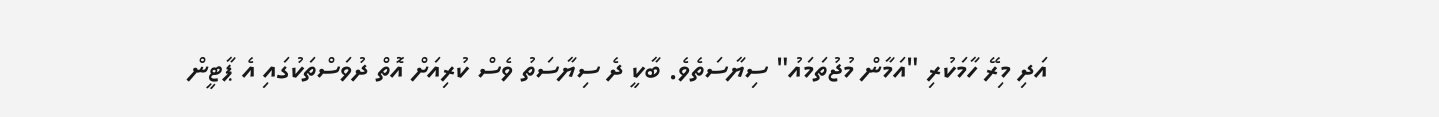އަދި މިރޭ ހާމަކުރި "އަމާން މުޖުތަމައު" ސިޔާސަތެވެ. ބާކީ ދެ ސިޔާސަތު ވެސް ކުރިއަށް އޮތް ދުވަސްތަކުގައި އެ ޕާޓީން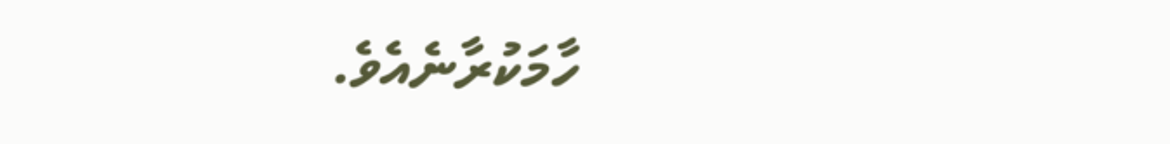ހާމަކުރާނެއެވެ.